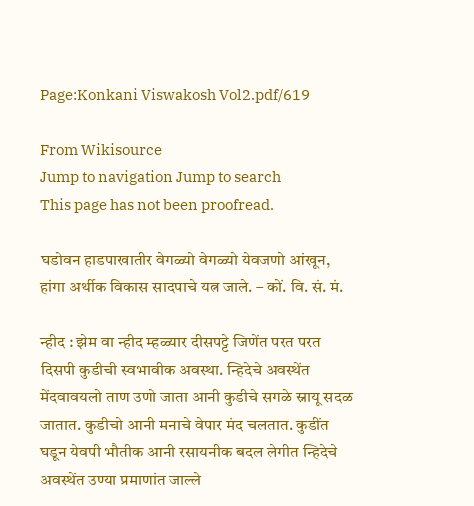Page:Konkani Viswakosh Vol2.pdf/619

From Wikisource
Jump to navigation Jump to search
This page has not been proofread.

घडोवन हाडपाखातीर वेगळ्यो वेगळ्यो येवजणो आंखून, हांगा अर्थीक विकास सादपाचे यत्न जाले. – कों. वि. सं. मं.

न्हीद : झेम वा न्हीद म्हळ्यार दीसपट्टे जिणेंत परत परत दिसपी कुडीची स्वभावीक अवस्था. न्हिदेचे अवस्थेंत मेंदवावयलो ताण उणो जाता आनी कुडीचे सगळे स्नायू सदळ जातात. कुडीचो आनी मनाचे वेपार मंद चलतात. कुडींत घडून येवपी भौतीक आनी रसायनीक बदल लेगीत न्हिदेचे अवस्थेंत उण्या प्रमाणांत जाल्ले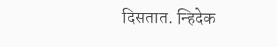दिसतात. न्हिदेक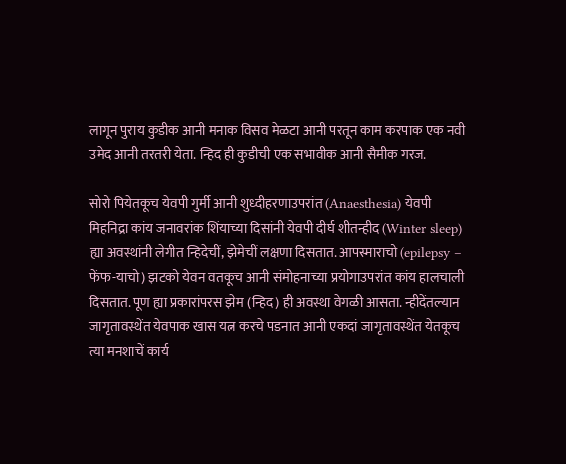लागून पुराय कुडीक आनी मनाक विसव मेळटा आनी परतून काम करपाक एक नवी उमेद आनी तरतरी येता. न्हिद ही कुडीची एक सभावीक आनी सैमीक गरज.

सोरो पियेतकूच येवपी गुर्मी आनी शुध्दीहरणाउपरांत (Anaesthesia) येवपी मिहनिद्रा कांय जनावरांक शिंयाच्या दिसांनी येवपी दीर्घ शीतन्हीद (Winter sleep) ह्या अवस्थांनी लेगीत न्हिदेचीं, झेमेचीं लक्षणा दिसतात. आपस्माराचो (epilepsy – फेंफ-याचो) झटको येवन वतकूच आनी संमोहनाच्या प्रयोगाउपरांत कांय हालचाली दिसतात. पूण ह्या प्रकारांपरस झेम (न्हिद) ही अवस्था वेगळी आसता. न्हीदेंतल्यान जागृतावस्थेंत येवपाक खास यत्न करचे पडनात आनी एकदां जागृतावस्थेंत येतकूच त्या मनशाचें कार्य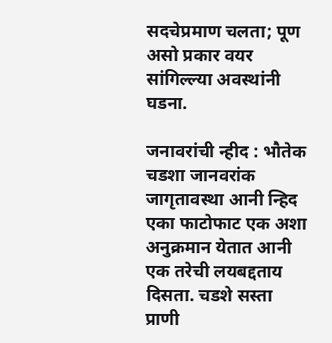सदचेप्रमाण चलता; पूण असो प्रकार वयर सांगिल्ल्या अवस्थांनी घडना.

जनावरांची न्हीद : भौतेक चडशा जानवरांक जागृतावस्था आनी न्हिद एका फाटोफाट एक अशा अनुक्रमान येतात आनी एक तरेची लयबद्दताय दिसता. चडशे सस्ता प्राणी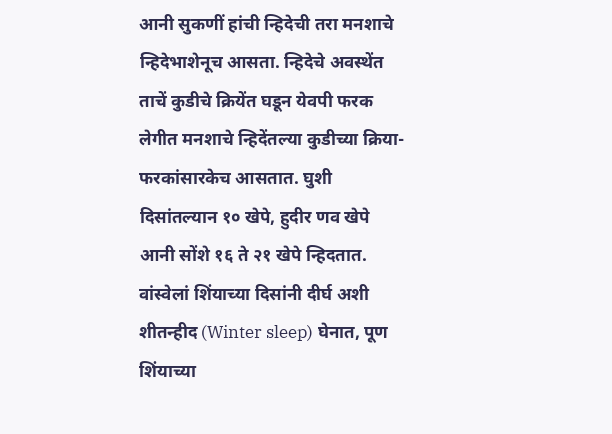आनी सुकणीं हांची न्हिदेची तरा मनशाचे न्हिदेभाशेनूच आसता. न्हिदेचे अवस्थेंत ताचें कुडीचे क्रियेंत घडून येवपी फरक लेगीत मनशाचे न्हिदेंतल्या कुडीच्या क्रिया-फरकांसारकेच आसतात. घुशी दिसांतल्यान १० खेपे, हुदीर णव खेपे आनी सोंशे १६ ते २१ खेपे न्हिदतात. वांस्वेलां शिंयाच्या दिसांनी दीर्घ अशी शीतन्हीद (Winter sleep) घेनात, पूण शिंयाच्या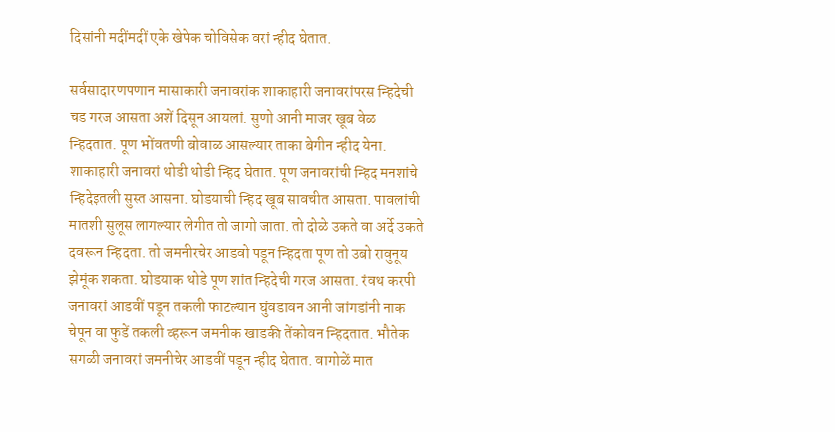दिसांनी मदींमदीं एके खेपेक चोविसेक वरां न्हीद घेतात.

सर्वसादारणपणान मासाकारी जनावरांक शाकाहारी जनावरांपरस न्हिदेची चड गरज आसता अशें दिसून आयलां. सुणो आनी माजर खूब वेळ न्हिदतात. पूण भोंवतणी बोवाळ आसल्यार ताका बेगीन न्हीद येना. शाकाहारी जनावरां थोडी थोडी न्हिद घेतात. पूण जनावरांची न्हिद मनशांचे न्हिदेइतली सुस्त आसना. घोडयाची न्हिद खूब सावचीत आसता. पावलांची मातशी सुलूस लागल्यार लेगीत तो जागो जाता. तो दोळे उकते वा अर्दे उकते दवरून न्हिदता. तो जमनीरचेर आडवो पडून न्हिदता पूण तो उबो रावुनूय झेमूंक शकता. घोडयाक थोडे पूण शांत न्हिदेची गरज आसता. रंवथ करपी जनावरां आडवीं पडून तकली फाटल्यान घुंवडावन आनी जांगडांनी नाक चेपून वा फुडें तकली व्हरून जमनीक खाडकी तेंकोवन न्हिदतात. भौतेक सगळी जनावरां जमनीचेर आडवीं पडून न्हीद घेतात. वागोळें मात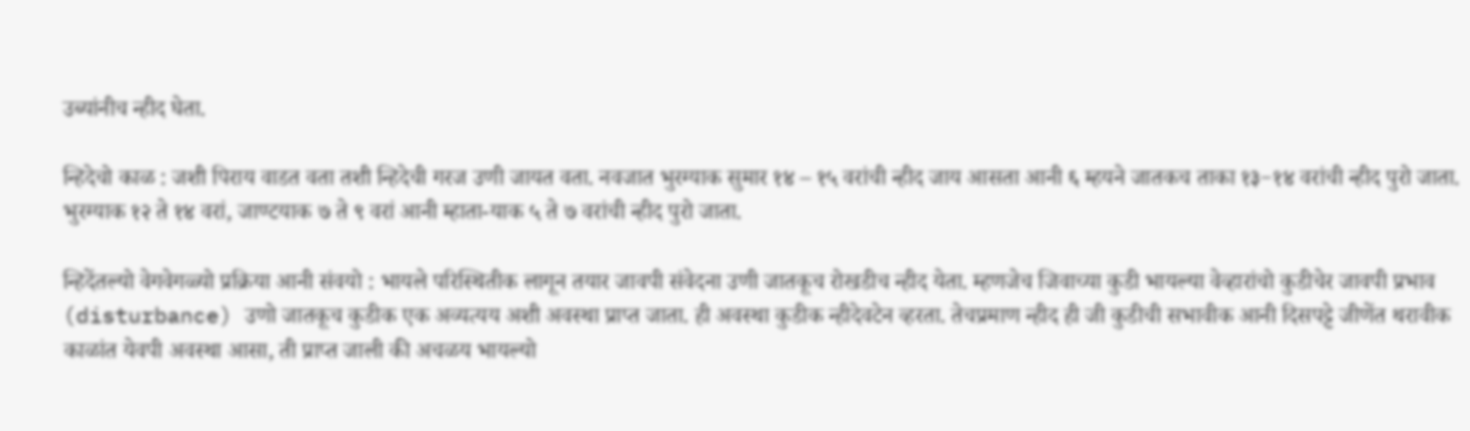उब्यांनीच न्हीद घेता.

न्हिदेचो काळ : जशी पिराय वाडत वता तशी न्हिदेची गरज उणी जायत वता. नवजात भुरग्याक सुमार १४ – १५ वरांची न्हीद जाय आसता आनी ६ म्हयने जातकच ताका १३−१४ वरांची न्हीद पुरो जाता. भुरग्याक १२ ते १४ वरां, जाण्टयाक ७ ते ९ वरां आनी म्हाता-याक ५ ते ७ वरांची न्हीद पुरो जाता.

न्हिदेंतल्यो वेगवेगळ्यो प्रक्रिया आनी संवयो : भायले परिस्थितीक लागून तयार जावपी संवेदना उणी जातकूच रोखडीच न्हीद येता. म्हणजेच जिवाच्या कुडी भायल्या वेव्हारांचो कुडीचेर जावपी प्रभाव (disturbance) उणो जातकूच कुडीक एक अव्यत्यय अशी अवस्था प्राप्त जाता. ही अवस्था कुडीक न्हीदेवटेन व्हरता. तेचप्रमाण न्हीद ही जी कुडीची सभावीक आनी दिसपट्टे जीणेंत थरावीक काळांत येवपी अवस्था आसा, ती प्राप्त जाली की अचळय भायल्यो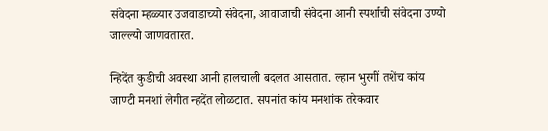संवेदना म्हळ्यार उजवाडाच्यो संवेदना, आवाजाची संवेदना आनी स्पर्शाची संवेदना उण्यो जाल्ल्यो जाणवतारत.

न्हिदेंत कुडीची अवस्था आनी हालचाली बदलत आसतात. ल्हान भुरगीं तशेंच कांय जाण्टी मनशां लेगीत न्हदेंत लोळटात. सपनांत कांय मनशांक तरेकवार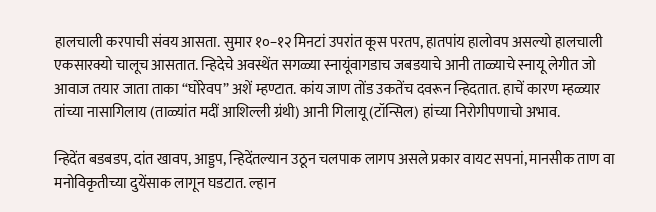हालचाली करपाची संवय आसता. सुमार १०−१२ मिनटां उपरांत कूस परतप, हातपांय हालोवप असल्यो हालचाली एकसारक्यो चालूच आसतात. न्हिदेचे अवस्थेंत सगळ्या स्नायूंवागडाच जबडयाचे आनी ताळ्याचे स्नायू लेगीत जो आवाज तयार जाता ताका “घोरेवप” अशें म्हण्टात. कांय जाण तोंड उकतेंच दवरून न्हिदतात. हाचें कारण म्हळ्यार तांच्या नासागिलाय (ताळ्यांत मदीं आशिल्ली ग्रंथी) आनी गिलायू (टॉन्सिल) हांच्या निरोगीपणाचो अभाव.

न्हिदेंत बडबडप, दांत खावप, आड्डप, न्हिदेंतल्यान उठून चलपाक लागप असले प्रकार वायट सपनां, मानसीक ताण वा मनोविकृतीच्या दुयेंसाक लागून घडटात. ल्हान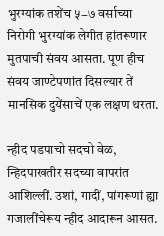भुरग्यांक तशेंच ५−७ वर्साच्या निरोगी भुरग्यांक लेगीत हांतरूणार मुतपाची संवय आसता. पूण हीच संवय जाण्टेपणांत दिसल्यार तें मानसिक दुयेंसाचें एक लक्षण थरता.

न्हीद पडपाचो सदचो वेळ, न्हिदपाखतीर सदच्या वापरांत आशिल्लीं. उशां, गादीं, पांगरूणां ह्या गजालींचेरूय न्हीद आदारून आसत.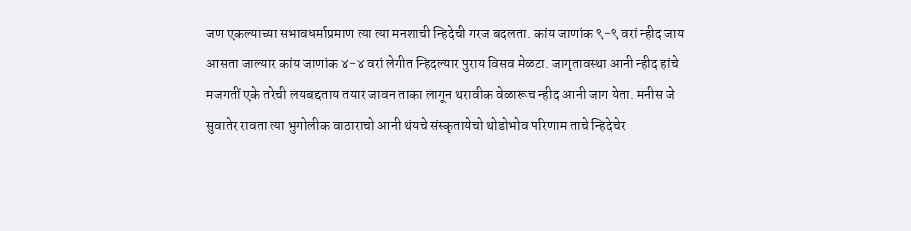जण एकल्याच्या सभावधर्माप्रमाण त्या त्या मनशाची न्हिदेची गरज बदलता. कांय जाणांक ९−९ वरां न्हीद जाय आसता जाल्यार कांय जाणांक ४−४ वरां लेगीत न्हिदल्यार पुराय विसव मेळटा. जागृतावस्था आनी न्हीद हांचे मजगतीं एके तरेची लयबद्दताय तयार जावन ताका लागून थरावीक वेळारूच न्हीद आनी जाग येता. मनीस जे सुवातेर रावता त्या भुगोलीक वाठाराचो आनी थंयचे संस्कृतायेचो थोडोभोव परिणाम ताचे न्हिदेचेर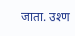जाता. उश्ण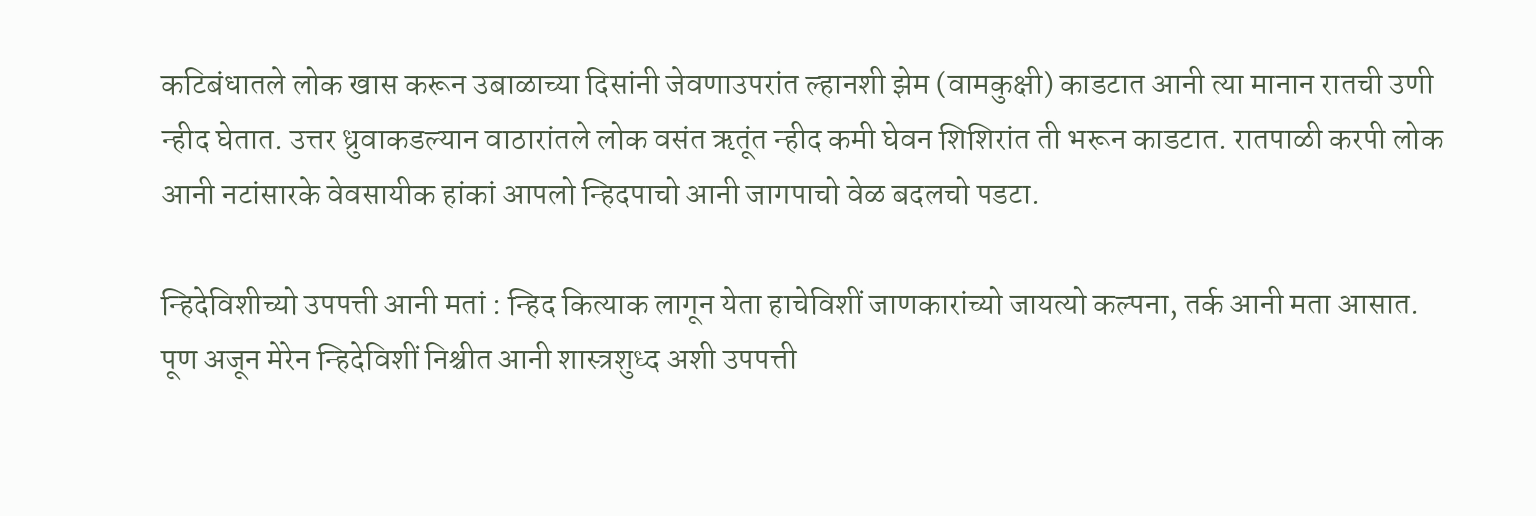कटिबंधातले लोक खास करून उबाळाच्या दिसांनी जेवणाउपरांत ल्हानशी झेम (वामकुक्षी) काडटात आनी त्या मानान रातची उणी न्हीद घेतात. उत्तर ध्रुवाकडल्यान वाठारांतले लोक वसंत ऋतूंत न्हीद कमी घेवन शिशिरांत ती भरून काडटात. रातपाळी करपी लोक आनी नटांसारके वेवसायीक हांकां आपलो न्हिदपाचो आनी जागपाचो वेळ बदलचो पडटा.

न्हिदेविशीच्यो उपपत्ती आनी मतां : न्हिद कित्याक लागून येता हाचेविशीं जाणकारांच्यो जायत्यो कल्पना, तर्क आनी मता आसात. पूण अजून मेरेन न्हिदेविशीं निश्चीत आनी शास्त्रशुध्द अशी उपपत्ती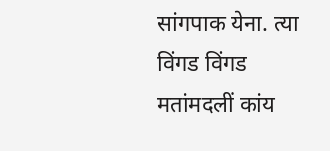सांगपाक येना. त्या विंगड विंगड मतांमदलीं कांय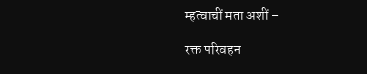म्हत्वाचीं मता अशीं –

रक्त परिवहन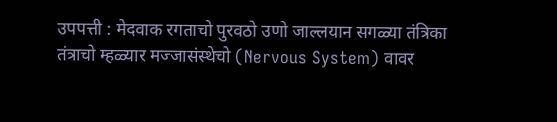उपपत्ती : मेदवाक रगताचो पुरवठो उणो जाल्लयान सगळ्या तंत्रिका तंत्राचो म्हळ्यार मज्जासंस्थेचो (Nervous System) वावर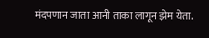मंदपणान जाता आनी ताका लागून झेम येता.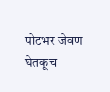पोटभर जेवण घेतकूच